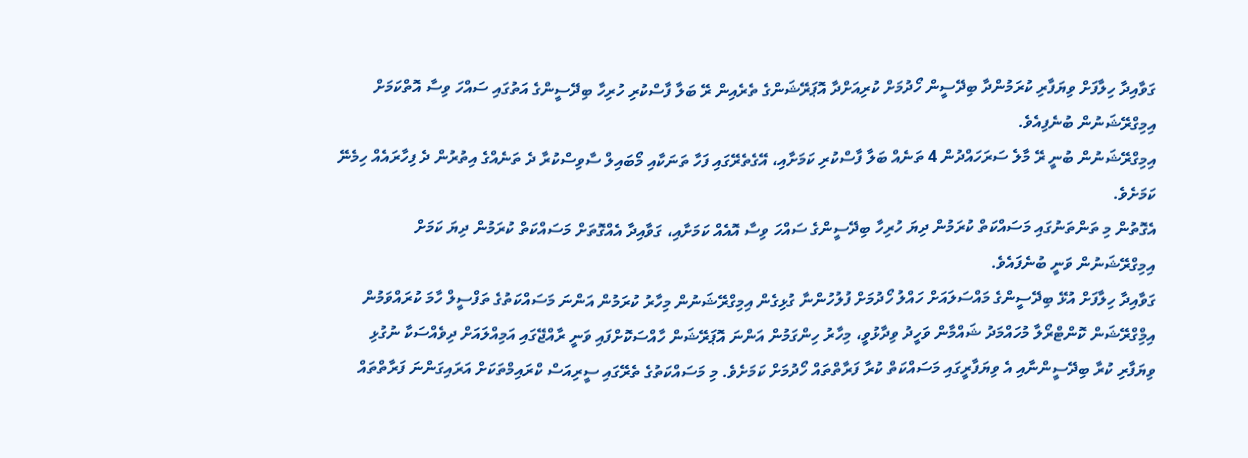ގަވާއިދާ ހިލާފަށް ވިޔަފާރި ކުރަމުންދާ ބިދޭސީން ހޯދުމަށް ކުރިއަށްދާ އޮޕަރޭޝަންގެ ތެރެއިން ރޭ ބަލާ ފާސްކުރި ހުރިހާ ބިދޭސީންގެ އަތުގައި ސައްހަ ވިސާ އޮތްކަމަށް އިމިގްރޭޝަނުން ބުނެފިއެވެ.
އިމިގްރޭޝަނުން ބުނީ ރޭ މާލެ ސަރަހައްދުން 4 ތަނެއް ބަލާ ފާސްކުރި ކަމަށާއި، އޭގެތެރޭގައި ފަހާ ތަނަކާއި މޯބައިލް ސާވިސްކުރާ ދެ ތަނެއްގެ އިތުރުން ދެ ފިހާރައެއް ހިމެނޭ ކަމަށެވެ.
އެގޮތުން މި ތަންތަނުގައި މަސައްކަތް ކުރަމުން ދިޔަ ހުރިހާ ބިދޭސީންގެ ސައްހަ ވިސާ އޮއެއް ކަމަށާއި، ގަވާއިދާ އެއްގޮތަށް މަސައްކަތް ކުރަމުން ދިޔަ ކަމަށް އިމިގްރޭޝަނުން ވަނީ ބުނެފައެވެ.
ގަވާއިދާ ހިލާފަށް އުޅޭ ބިދޭސީންގެ މައްސަލައަށް ހައްލު ހޯދުމަށް ފުލުހުންނާ ގުޅިގެން އިމިގްރޭޝަނުން މިހާރު ކުރަމުން އަންނަ މަސައްކަތުގެ ތަފްސީލް ހާމަ ކުރައްވަމުން އިމްިގްރޭޝަން ކޮންޓްރޯލާ މުހައްމަދު ޝައްމާން ވަހީދު ވިދާޅުވީ، މިހާރު ހިންގަމުން އަންނަ އޮޕަރޭޝަން ހާއްސަކޮށްފައި ވަނީ ރާއްޖޭގައި އަމިއްލައަށް ދިވެއްސަކާ ނުގުޅި ވިޔަފާރި ކުރާ ބިދޭސީންނާއި އެ ވިޔަފާރީގައި މަސައްކަތް ކުރާ ފަރާތްތައް ހޯދުމަށް ކަމަށެވެ. މި މަސައްކަތުގެ ތެރޭގައި ސީރިއަސް ކްރައިމްތަކަށް އަރައިގަންނަ ފަރާތްތައް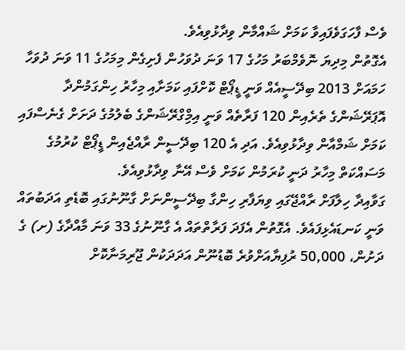ވެސް ފާހަގަވެފައިވާ ކަމަށް ޝައްމާން ވިދާޅުވިއެވެ.
އެގޮތުން މިދިޔަ ނޮވެމްބަރު މަހުގެ 17 ވަނަ ދުވަހުން ފެށިގެން މިމަހުގެ 11 ވަނަ ދުވަހާ ހަމައަށް 2013 ބިދޭސީއެއް ވަނީ ޑީޕޯޓް ކޮށްފައި ކަމަށާއި މިހާރު ހިންގަމުންދާ އޮޕަރޭޝަންގެ ތެރެއިން 120 ފަރާތެއް ވަނީ އިމްިގްރޭޝަންގެ ބެލުމުގެ ދަށަށް ގެނެސްފައި ކަމަށް ޝަމްއާން ވިދާޅުވިއެވެ. އަދި އެ 120 ބިދޭސީން ރާއްޖެއިން ޑީޕޯޓް ކުރުމުގެ މަސައްކަތް މިހާރު ދަނީ ކުރަމުން ކަމަށް ވެސް އޭނާ ވިދާޅުވިއެވެ.
ގަވާއިދާ ހިލާފަށް ރާއްޖޭގައި ވިޔަފާރި ހިންގާ ބިދޭސީންނަށް ގާނޫނުގައި ބޮޑެތި އަދަބުތައް ވަނީ ކަނޑައެޅިފައެވެ. އެގޮތުން އެފަދަ ފަރާތްތައް އެ ގާނޫނުގެ 33 ވަނަ މާއްދާގެ (ށ) ގެ ދަށުން، 50,000 ރުފިޔާއަށްވުރެ ބޮޑުނޫން އަދަދަކުން ޖޫރިމަނާކޮށް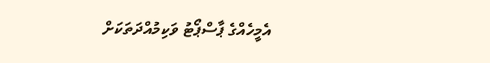އެމީހެއްގެ ޕާސްޕޯޓު ވަކިމުއްދަތަކަށް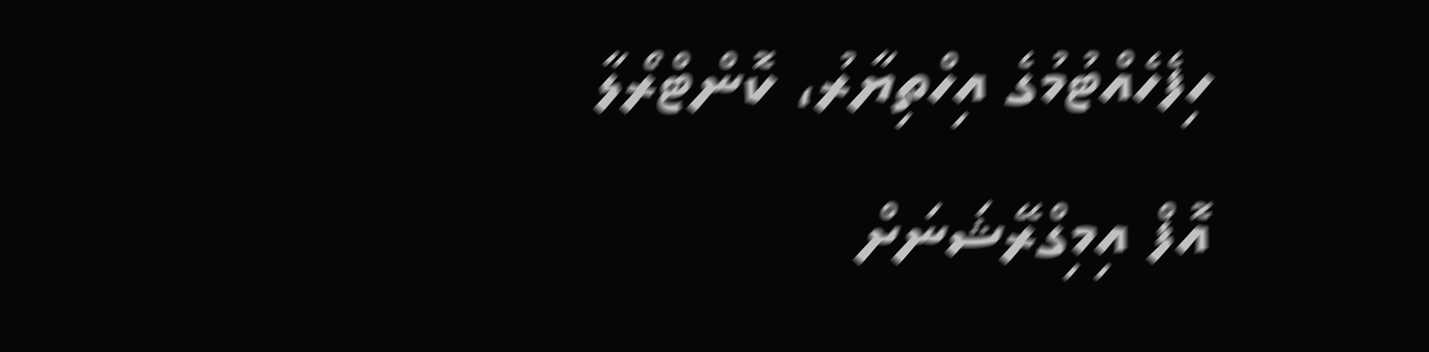ހިފެހެއްޓުމުގެ އިހްތިޔާރު، ކޮންޓްރޯލާ އޮފް އިމިގްރޭޝަނަށް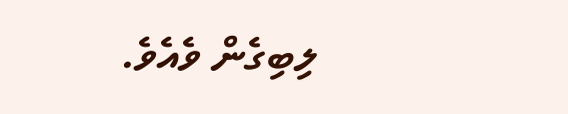ލިބިގެން ވެއެވެ.